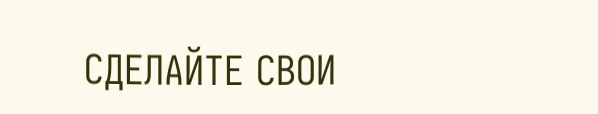СДЕЛАЙТЕ СВОИ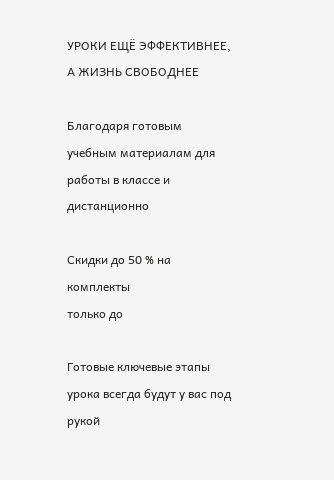УРОКИ ЕЩЁ ЭФФЕКТИВНЕЕ, А ЖИЗНЬ СВОБОДНЕЕ

Благодаря готовым учебным материалам для работы в классе и дистанционно

Скидки до 50 % на комплекты
только до

Готовые ключевые этапы урока всегда будут у вас под рукой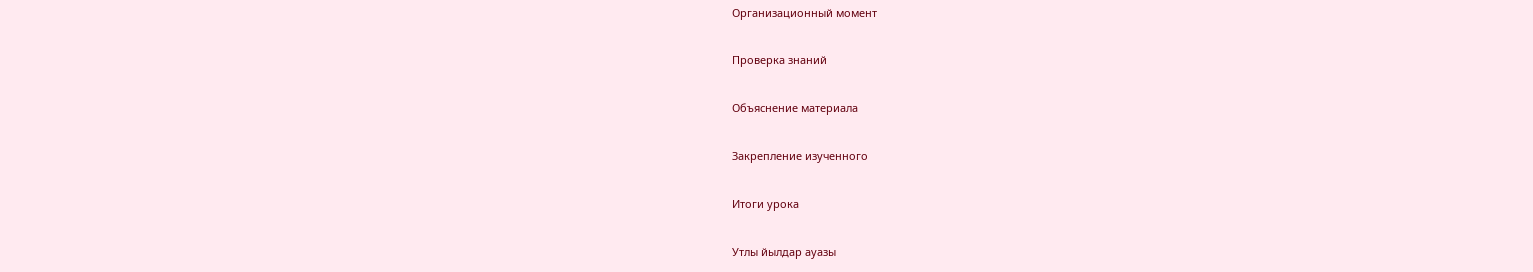Организационный момент

Проверка знаний

Объяснение материала

Закрепление изученного

Итоги урока

Утлы йылдар ауазы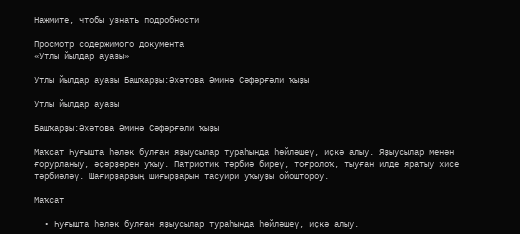Нажмите, чтобы узнать подробности

Просмотр содержимого документа
«Утлы йылдар ауазы»

Утлы йылдар ауазы Башҡарҙы:Әхәтова Әминә Сәфәрғәли ҡыҙы

Утлы йылдар ауазы

Башҡарҙы:Әхәтова Әминә Сәфәрғәли ҡыҙы

Маҡсат Һуғышта һәләк булған яҙыусылар тураһында һөйләшеү, иҫкә алыу. Яҙыусылар менән ғорурланыу, әҫәрҙәрен уҡыу. Патриотик тәрбиә биреү, тоғролоҡ, тыуған илде яратыу хисе тәрбиәләү. Шағирҙарҙың шиғырҙарын тасуири уҡыуҙы ойоштороу.

Маҡсат

  • Һуғышта һәләк булған яҙыусылар тураһында һөйләшеү, иҫкә алыу.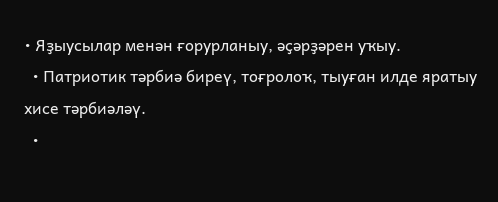• Яҙыусылар менән ғорурланыу, әҫәрҙәрен уҡыу.
  • Патриотик тәрбиә биреү, тоғролоҡ, тыуған илде яратыу хисе тәрбиәләү.
  •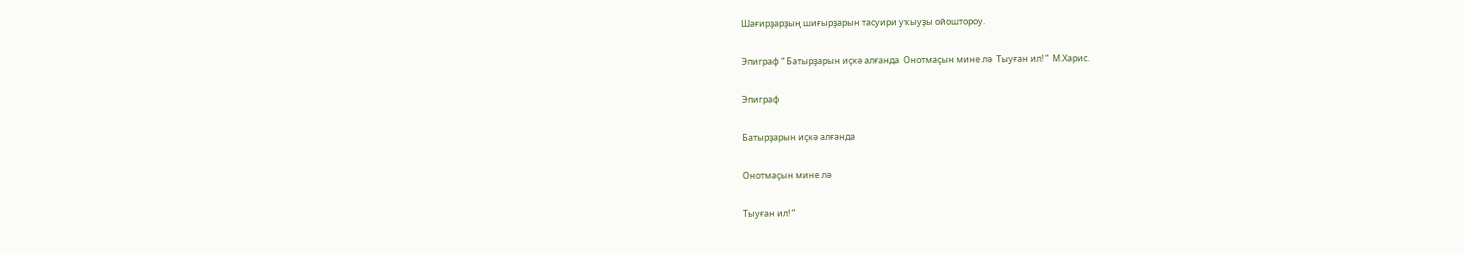Шағирҙарҙың шиғырҙарын тасуири уҡыуҙы ойоштороу.

Эпиграф “ Батырҙарын иҫкә алғанда  Онотмаҫын мине лә  Тыуған ил! ”  М.Харис.

Эпиграф

Батырҙарын иҫкә алғанда

Онотмаҫын мине лә

Тыуған ил! ”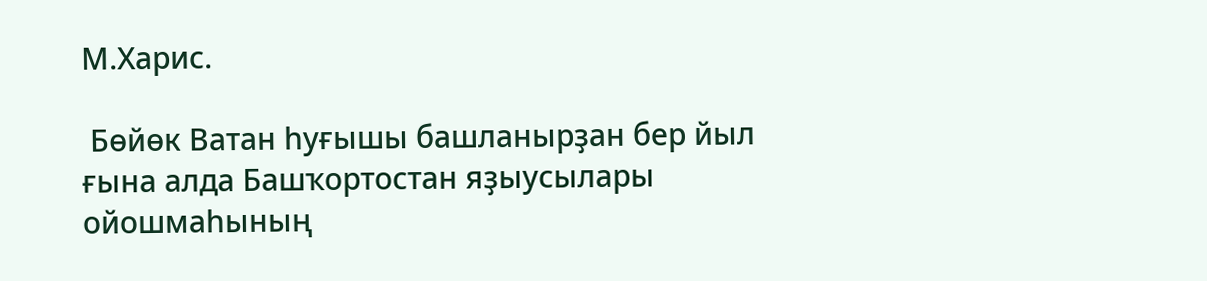М.Харис.

 Бөйөк Ватан һуғышы башланырҙан бер йыл ғына алда Башҡортостан яҙыусылары ойошмаһының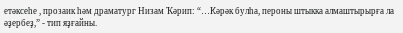етәксеһе , прозаик һәм драматург Низам Ҡәрип: “…Кәрәк булһа, пероны штыкка алмаштырырға ла әҙербеҙ,” - тип яҙғайны.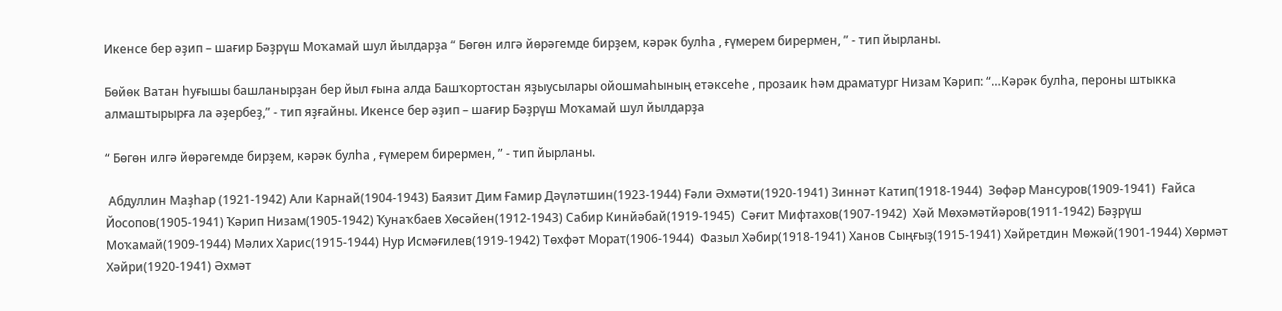Икенсе бер әҙип – шағир Бәҙрүш Моҡамай шул йылдарҙа “ Бөгөн илгә йөрәгемде бирҙем, кәрәк булһа , ғүмерем бирермен, ” - тип йырланы.

Бөйөк Ватан һуғышы башланырҙан бер йыл ғына алда Башҡортостан яҙыусылары ойошмаһының етәксеһе , прозаик һәм драматург Низам Ҡәрип: “…Кәрәк булһа, пероны штыкка алмаштырырға ла әҙербеҙ,” - тип яҙғайны. Икенсе бер әҙип – шағир Бәҙрүш Моҡамай шул йылдарҙа

“ Бөгөн илгә йөрәгемде бирҙем, кәрәк булһа , ғүмерем бирермен, ” - тип йырланы.

 Абдуллин Маҙһар (1921-1942) Али Карнай(1904-1943) Баязит Дим Ғамир Дәүләтшин(1923-1944) Ғәли Әхмәти(1920-1941) Зиннәт Катип(1918-1944)  Зөфәр Мансуров(1909-1941)  Ғайса Йосопов(1905-1941) Ҡәрип Низам(1905-1942) Ҡунаҡбаев Хөсәйен(1912-1943) Сабир Кинйәбай(1919-1945)  Сәғит Мифтахов(1907-1942)  Хәй Мөхәмәтйәров(1911-1942) Бәҙрүш Моҡамай(1909-1944) Мәлих Харис(1915-1944) Нур Исмәғилев(1919-1942) Төхфәт Морат(1906-1944)  Фазыл Хәбир(1918-1941) Ханов Сыңғыҙ(1915-1941) Хәйретдин Мөжәй(1901-1944) Хөрмәт Хәйри(1920-1941) Әхмәт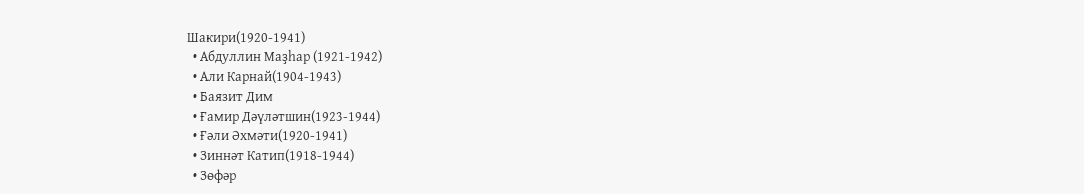Шакири(1920-1941)
  • Абдуллин Маҙһар (1921-1942)
  • Али Карнай(1904-1943)
  • Баязит Дим
  • Ғамир Дәүләтшин(1923-1944)
  • Ғәли Әхмәти(1920-1941)
  • Зиннәт Катип(1918-1944)
  • Зөфәр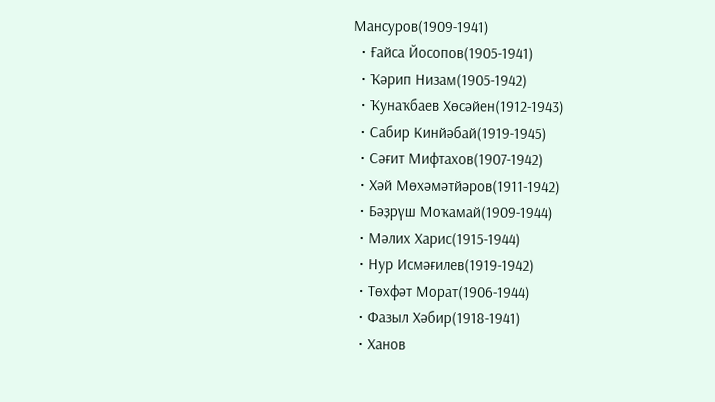Мансуров(1909-1941)
  • Ғайса Йосопов(1905-1941)
  • Ҡәрип Низам(1905-1942)
  • Ҡунаҡбаев Хөсәйен(1912-1943)
  • Сабир Кинйәбай(1919-1945)
  • Сәғит Мифтахов(1907-1942)
  • Хәй Мөхәмәтйәров(1911-1942)
  • Бәҙрүш Моҡамай(1909-1944)
  • Мәлих Харис(1915-1944)
  • Нур Исмәғилев(1919-1942)
  • Төхфәт Морат(1906-1944)
  • Фазыл Хәбир(1918-1941)
  • Ханов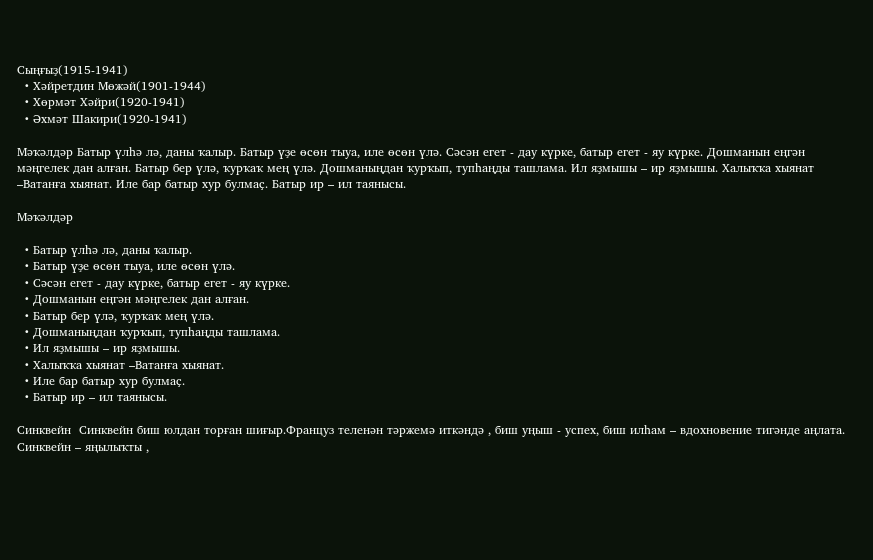Сыңғыҙ(1915-1941)
  • Хәйретдин Мөжәй(1901-1944)
  • Хөрмәт Хәйри(1920-1941)
  • Әхмәт Шакири(1920-1941)

Мәҡәлдәр Батыр үлһә лә, даны ҡалыр. Батыр үҙе өсөн тыуа, иле өсөн үлә. Сәсән егет - дау күрке, батыр егет - яу күрке. Дошманын еңгән мәңгелек дан алған. Батыр бер үлә, ҡурҡаҡ мең үлә. Дошманыңдан ҡурҡып, тупһаңды ташлама. Ил яҙмышы – ир яҙмышы. Халыҡҡа хыянат –Ватанға хыянат. Иле бар батыр хур булмаҫ. Батыр ир – ил таянысы.

Мәҡәлдәр

  • Батыр үлһә лә, даны ҡалыр.
  • Батыр үҙе өсөн тыуа, иле өсөн үлә.
  • Сәсән егет - дау күрке, батыр егет - яу күрке.
  • Дошманын еңгән мәңгелек дан алған.
  • Батыр бер үлә, ҡурҡаҡ мең үлә.
  • Дошманыңдан ҡурҡып, тупһаңды ташлама.
  • Ил яҙмышы – ир яҙмышы.
  • Халыҡҡа хыянат –Ватанға хыянат.
  • Иле бар батыр хур булмаҫ.
  • Батыр ир – ил таянысы.

Синквейн  Синквейн биш юлдан торған шиғыр.Француз теленән тәржемә иткәндә , биш уңыш - успех, биш илһам – вдохновение тигәнде аңлата. Синквейн – яңылыҡты ,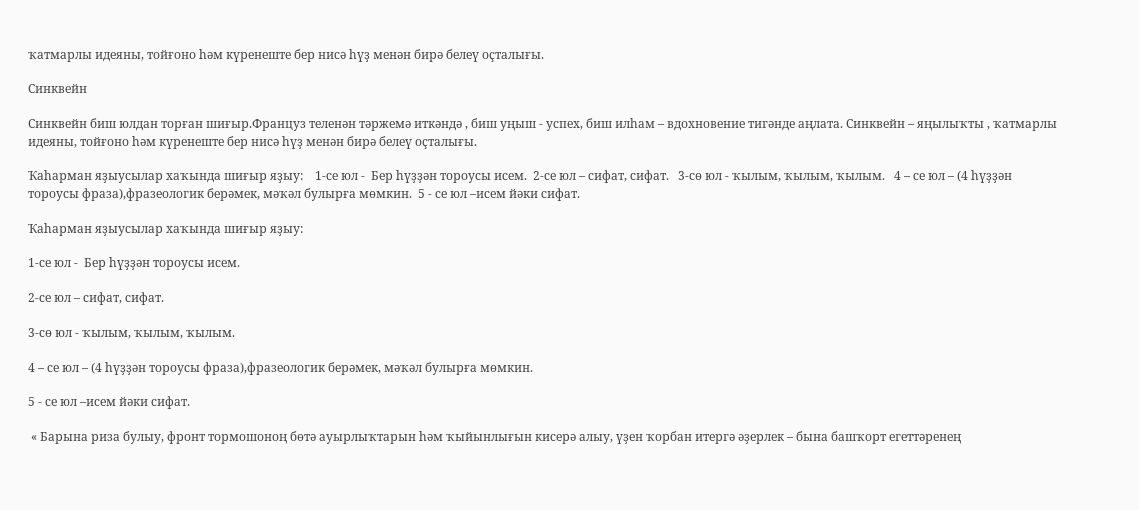ҡатмарлы идеяны, тойғоно һәм күренеште бер нисә һүҙ менән бирә белеү оҫталығы.

Синквейн

Синквейн биш юлдан торған шиғыр.Француз теленән тәржемә иткәндә , биш уңыш - успех, биш илһам – вдохновение тигәнде аңлата. Синквейн – яңылыҡты , ҡатмарлы идеяны, тойғоно һәм күренеште бер нисә һүҙ менән бирә белеү оҫталығы.

Ҡаһарман яҙыусылар хаҡында шиғыр яҙыу:    1-се юл -  Бер һүҙҙән тороусы исем.  2-се юл – сифат, сифат.   3-сө юл - ҡылым, ҡылым, ҡылым.   4 – се юл – (4 һүҙҙән тороусы фраза),фразеологик берәмек, мәҡәл булырға мөмкин.  5 - се юл –исем йәки сифат.

Ҡаһарман яҙыусылар хаҡында шиғыр яҙыу:

1-се юл -  Бер һүҙҙән тороусы исем.

2-се юл – сифат, сифат.

3-сө юл - ҡылым, ҡылым, ҡылым.

4 – се юл – (4 һүҙҙән тороусы фраза),фразеологик берәмек, мәҡәл булырға мөмкин.

5 - се юл –исем йәки сифат.

 « Барына риза булыу, фронт тормошоноң бөтә ауырлыҡтарын һәм ҡыйынлығын кисерә алыу, үҙен ҡорбан итергә әҙерлек – бына башҡорт егеттәренең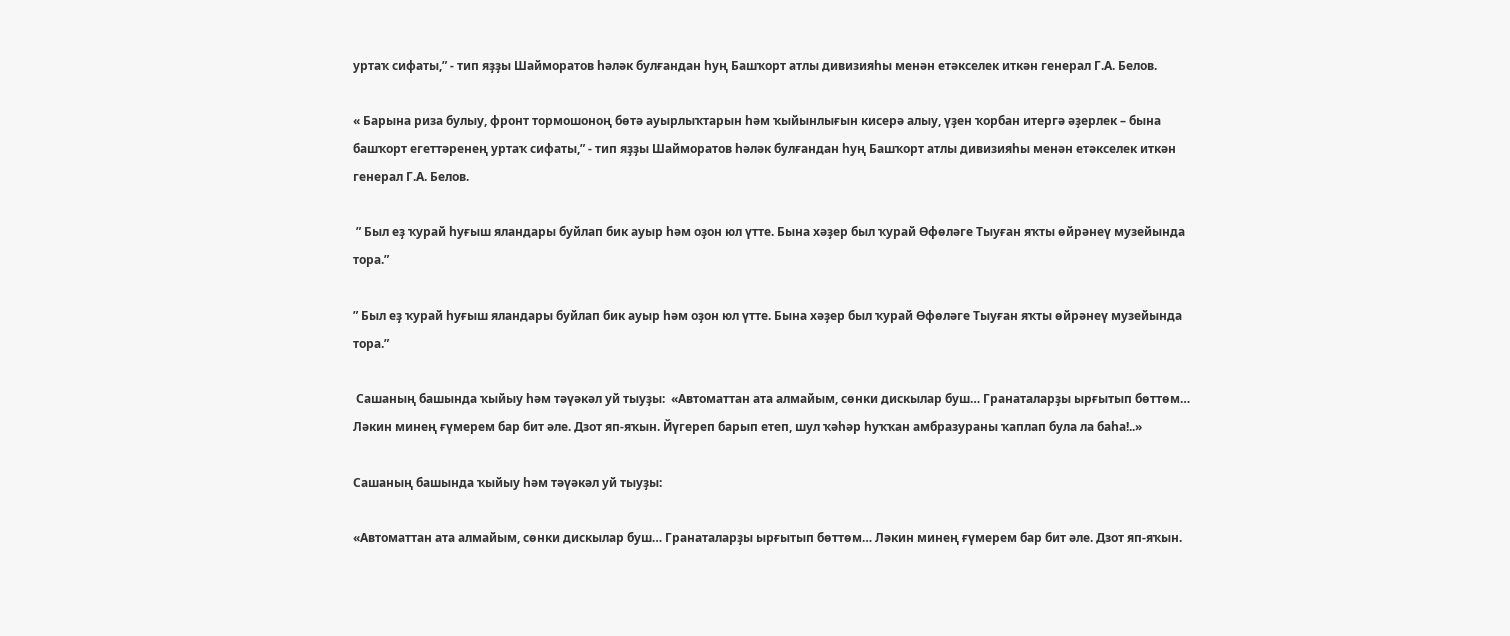уртаҡ сифаты,” - тип яҙҙы Шайморатов һәләк булғандан һуң Башҡорт атлы дивизияһы менән етәкселек иткән генерал Г.А. Белов.

« Барына риза булыу, фронт тормошоноң бөтә ауырлыҡтарын һәм ҡыйынлығын кисерә алыу, үҙен ҡорбан итергә әҙерлек – бына башҡорт егеттәренең уртаҡ сифаты,” - тип яҙҙы Шайморатов һәләк булғандан һуң Башҡорт атлы дивизияһы менән етәкселек иткән генерал Г.А. Белов.

 ” Был еҙ ҡурай һуғыш яландары буйлап бик ауыр һәм оҙон юл үтте. Бына хәҙер был ҡурай Өфөләге Тыуған яҡты өйрәнеү музейында тора.”

” Был еҙ ҡурай һуғыш яландары буйлап бик ауыр һәм оҙон юл үтте. Бына хәҙер был ҡурай Өфөләге Тыуған яҡты өйрәнеү музейында тора.”

 Сашаның башында ҡыйыу һәм тәүәкәл уй тыуҙы:  «Автоматтан ата алмайым, сөнки дискылар буш… Гранаталарҙы ырғытып бөттөм… Ләкин минең ғүмерем бар бит әле. Дзот яп-яҡын. Йүгереп барып етеп, шул ҡәһәр һуҡҡан амбразураны ҡаплап була ла баһа!..»

Сашаның башында ҡыйыу һәм тәүәкәл уй тыуҙы:

«Автоматтан ата алмайым, сөнки дискылар буш… Гранаталарҙы ырғытып бөттөм… Ләкин минең ғүмерем бар бит әле. Дзот яп-яҡын.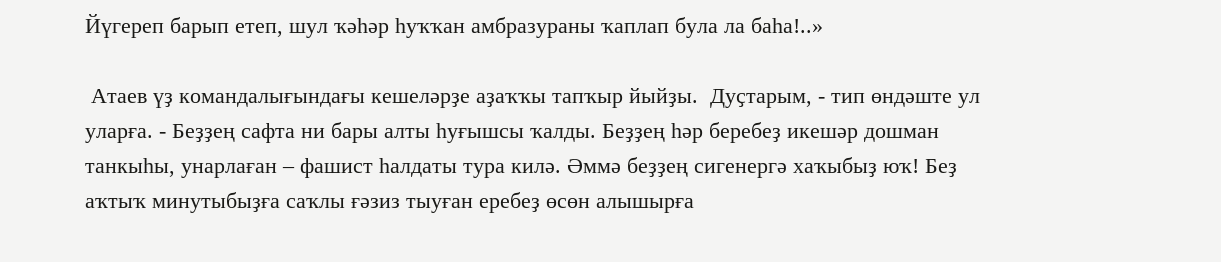Йүгереп барып етеп, шул ҡәһәр һуҡҡан амбразураны ҡаплап була ла баһа!..»

 Атаев үҙ командалығындағы кешеләрҙе аҙаҡҡы тапҡыр йыйҙы.  Дуҫтарым, - тип өндәште ул уларға. - Беҙҙең сафта ни бары алты һуғышсы ҡалды. Беҙҙең һәр беребеҙ икешәр дошман танкыһы, унарлаған – фашист һалдаты тура килә. Әммә беҙҙең сигенергә хаҡыбыҙ юҡ! Беҙ аҡтыҡ минутыбыҙға саҡлы ғәзиз тыуған еребеҙ өсөн алышырға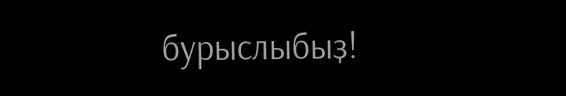бурыслыбыҙ!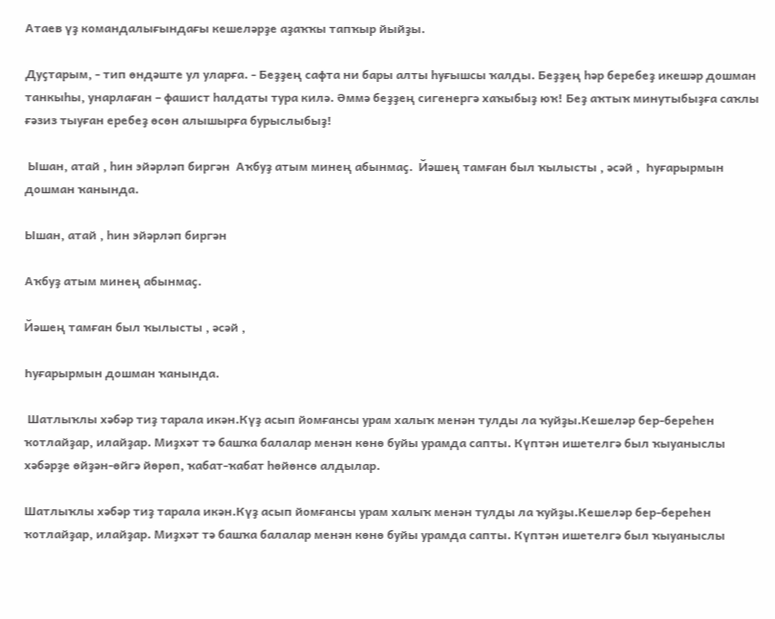Атаев үҙ командалығындағы кешеләрҙе аҙаҡҡы тапҡыр йыйҙы.

Дуҫтарым, - тип өндәште ул уларға. - Беҙҙең сафта ни бары алты һуғышсы ҡалды. Беҙҙең һәр беребеҙ икешәр дошман танкыһы, унарлаған – фашист һалдаты тура килә. Әммә беҙҙең сигенергә хаҡыбыҙ юҡ! Беҙ аҡтыҡ минутыбыҙға саҡлы ғәзиз тыуған еребеҙ өсөн алышырға бурыслыбыҙ!

 Ышан, атай , һин эйәрләп биргән  Аҡбуҙ атым минең абынмаҫ.  Йәшең тамған был ҡылысты , әсәй ,  Һуғарырмын дошман ҡанында.

Ышан, атай , һин эйәрләп биргән

Аҡбуҙ атым минең абынмаҫ.

Йәшең тамған был ҡылысты , әсәй ,

Һуғарырмын дошман ҡанында.

 Шатлыҡлы хәбәр тиҙ тарала икән.Күҙ асып йомғансы урам халыҡ менән тулды ла ҡуйҙы.Кешеләр бер-береһен ҡотлайҙар, илайҙар. Миҙхәт тә башҡа балалар менән көнө буйы урамда сапты. Күптән ишетелгә был ҡыуаныслы хәбәрҙе өйҙән-өйгә йөрөп, ҡабат-ҡабат һөйөнсө алдылар.

Шатлыҡлы хәбәр тиҙ тарала икән.Күҙ асып йомғансы урам халыҡ менән тулды ла ҡуйҙы.Кешеләр бер-береһен ҡотлайҙар, илайҙар. Миҙхәт тә башҡа балалар менән көнө буйы урамда сапты. Күптән ишетелгә был ҡыуаныслы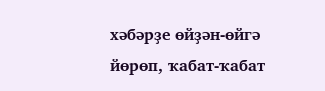хәбәрҙе өйҙән-өйгә йөрөп, ҡабат-ҡабат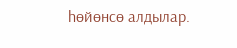һөйөнсө алдылар.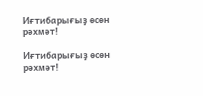Иғтибарығыҙ өсөн рәхмәт!

Иғтибарығыҙ өсөн рәхмәт!